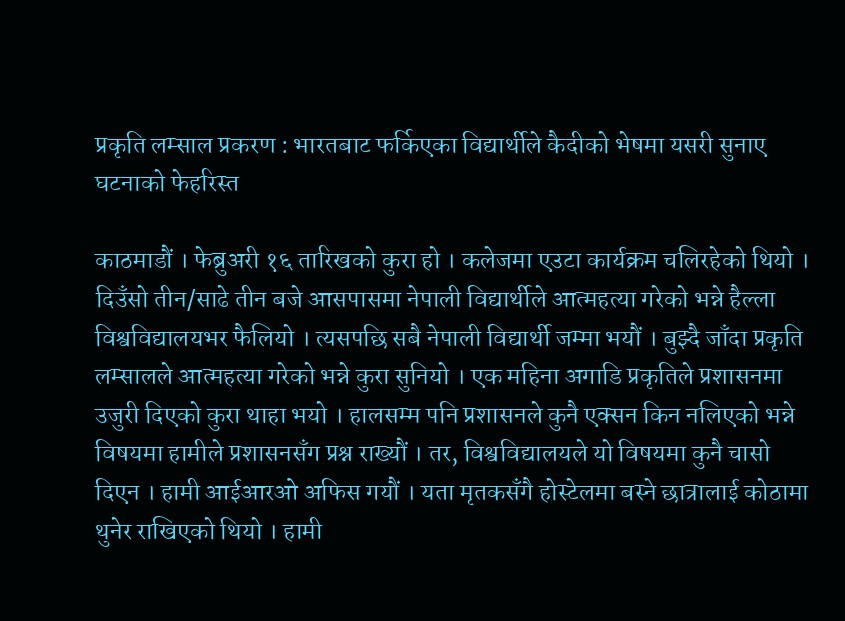प्रकृति लम्साल प्रकरण : भारतबाट फर्किएका विद्यार्थीले कैदीको भेषमा यसरी सुनाए घटनाको फेहरिस्त

काठमाडौं । फेब्रुअरी १६ तारिखको कुरा हो । कलेजमा एउटा कार्यक्रम चलिरहेको थियो । दिउँसो तीन/साढे तीन बजे आसपासमा नेपाली विद्यार्थीले आत्महत्या गरेको भन्ने हैल्ला विश्वविद्यालयभर फैलियो । त्यसपछि सबै नेपाली विद्यार्थी जम्मा भयौं । बुझ्दै जाँदा प्रकृति लम्सालले आत्महत्या गरेको भन्ने कुरा सुनियो । एक महिना अगाडि प्रकृतिले प्रशासनमा उजुरी दिएको कुरा थाहा भयो । हालसम्म पनि प्रशासनले कुनै एक्सन किन नलिएको भन्ने विषयमा हामीले प्रशासनसँग प्रश्न राख्यौं । तर, विश्वविद्यालयले यो विषयमा कुनै चासो दिएन । हामी आईआरओ अफिस गयौं । यता मृतकसँगै होस्टेलमा बस्ने छात्रालाई कोठामा थुनेर राखिएको थियो । हामी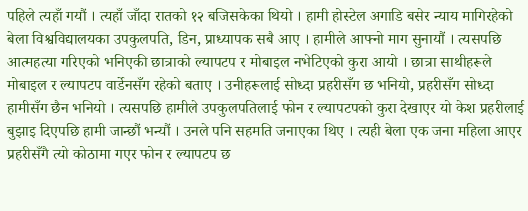पहिले त्यहाँ गयौं । त्यहाँ जाँदा रातको १२ बजिसकेका थियो । हामी होस्टेल अगाडि बसेर न्याय मागिरहेको बेला विश्वविद्यालयका उपकुलपति, डिन, प्राध्यापक सबै आए । हामीले आफ्नो माग सुनायौं । त्यसपछि आत्महत्या गरिएको भनिएकी छात्राको ल्यापटप र मोबाइल नभेटिएको कुरा आयो । छात्रा साथीहरूले मोबाइल र ल्यापटप वार्डेनसँग रहेको बताए । उनीहरूलाई सोध्दा प्रहरीसँग छ भनियो, प्रहरीसँग सोध्दा हामीसँग छैन भनियो । त्यसपछि हामीले उपकुलपतिलाई फोन र ल्यापटपको कुरा देखाएर यो केश प्रहरीलाई बुझाइ दिएपछि हामी जान्छौं भन्यौं । उनले पनि सहमति जनाएका थिए । त्यही बेला एक जना महिला आएर प्रहरीसँगै त्यो कोठामा गएर फोन र ल्यापटप छ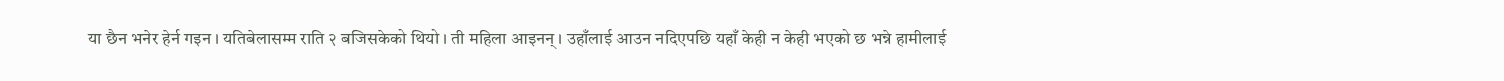या छैन भनेर हेर्न गइन । यतिबेलासम्म राति २ बजिसकेको थियो । ती महिला आइनन् । उहाँलाई आउन नदिएपछि यहाँ केही न केही भएको छ भन्ने हामीलाई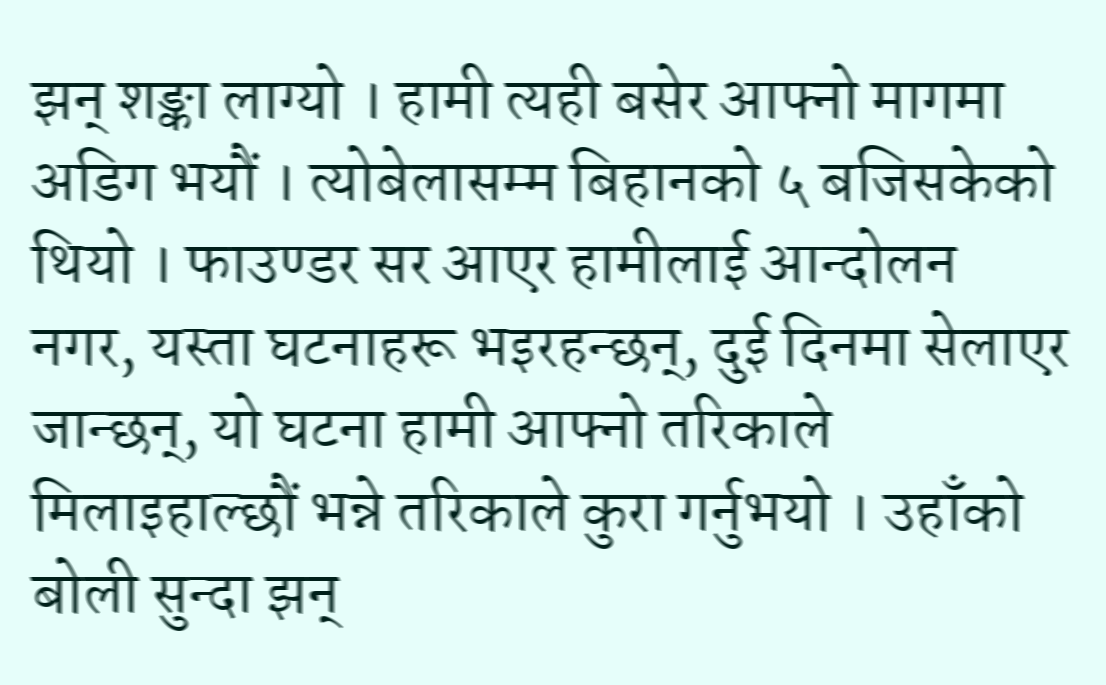झन् शङ्का लाग्यो । हामी त्यही बसेर आफ्नो मागमा अडिग भयौं । त्योबेलासम्म बिहानको ५ बजिसकेको थियो । फाउण्डर सर आएर हामीलाई आन्दोलन नगर, यस्ता घटनाहरू भइरहन्छन्, दुई दिनमा सेलाएर जान्छन्, यो घटना हामी आफ्नो तरिकाले मिलाइहाल्छौं भन्ने तरिकाले कुरा गर्नुभयो । उहाँको बोली सुन्दा झन्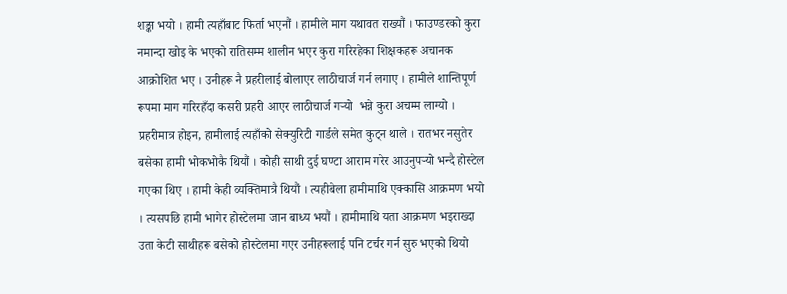शङ्का भयो । हामी त्यहाँबाट फिर्ता भएनौं । हामीले माग यथावत राख्यौं । फाउण्डरको कुरा नमान्दा खोइ के भएको रातिसम्म शालीन भएर कुरा गरिरहेका शिक्षकहरू अचानक आक्रोशित भए । उनीहरू नै प्रहरीलाई बोलाएर लाठीचार्ज गर्न लगाए । हामीले शान्तिपूर्ण रूपमा माग गरिरहँदा कसरी प्रहरी आएर लाठीचार्ज गर्‍यो  भन्ने कुरा अचम्म लाग्यो । प्रहरीमात्र होइन, हामीलाई त्यहाँको सेक्युरिटी गार्डले समेत कुट्न थाले । रातभर नसुतेर बसेका हामी भोकभोकै थियौं । कोही साथी दुई घण्टा आराम गरेर आउनुपर्‍यो भन्दै होस्टेल गएका थिए । हामी केही व्यक्तिमात्रै थियौं । त्यहीबेला हामीमाथि एक्कासि आक्रमण भयो । त्यसपछि हामी भागेर होस्टेलमा जान बाध्य भयौं । हामीमाथि यता आक्रमण भइराख्दा उता केटी साथीहरू बसेको होस्टेलमा गएर उनीहरूलाई पनि टर्चर गर्न सुरु भएको थियो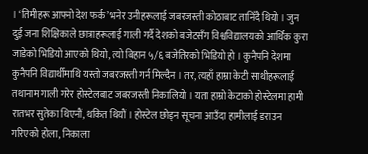। ‘तिमीहरू आफ्नो देश फर्क’ भनेर उनीहरूलाई जबरजस्ती कोठाबाट तानिँदै थियो । जुन दुई जना शिक्षिकाले छात्राहरूलाई गाली गर्दै देशको बजेटसँग विश्वविद्यालयको आर्थिक कुरा जाडेको भिडियो आएको थियो, त्यो बिहान ५/६ बजेतिरको भिडियो हो । कुनैपनि देशमा कुनैपनि विद्यार्थीमाथि यस्तो जबरजस्ती गर्न मिल्दैन । तर, त्यहाँ हाम्रा केटी साथीहरूलाई तथानाम गाली गरेर होस्टेलबाट जबरजस्ती निकालियो । यता हाम्रो केटाको होस्टेलमा हामी रातभर सुतेका थिएनौं, थकित थियौं । होस्टेल छोड्न सूचना आउँदा हामीलाई डराउन गरिएको होला, निकाला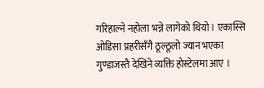गरिहाल्ने नहोला भन्ने लागेको थियो । एकास्सि ओडिसा प्रहरीसँगै ठूल्ठूलो ज्यान भएका गुण्डाजस्तै देखिने व्यक्ति होस्टेलमा आए ।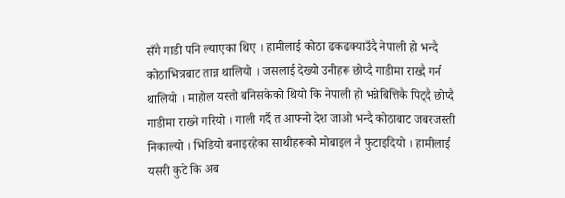सँगै गाडी पनि ल्याएका थिए । हामीलाई कोठा ढकढक्याउँदै नेपाली हो भन्दै कोठाभित्रबाट तान्न थालियो । जसलाई देख्यो उनीहरू छोप्दै गाडीमा राख्दै गर्न थालियो । माहोल यस्तो बनिसकेको थियो कि नेपाली हो भन्नेबित्तिकै पिट्दै छोप्दै गाडीमा राख्ने गरियो । गाली गर्दै त आफ्नो देश जाओ भन्दै कोठाबाट जबरजस्ती निकाल्यो । भिडियो बनाइरहेका साथीहरूको मोबाइल नै फुटाइदियो । हामीलाई यसरी कुटे कि अब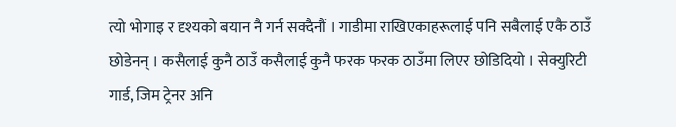त्यो भोगाइ र दृश्यको बयान नै गर्न सक्दैनौं । गाडीमा राखिएकाहरूलाई पनि सबैलाई एकै ठाउँ छोडेनन् । कसैलाई कुनै ठाउँ कसैलाई कुनै फरक फरक ठाउँमा लिएर छोडिदियो । सेक्युरिटी गार्ड, जिम ट्रेनर अनि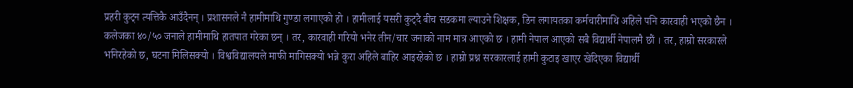प्रहरी कुट्न त्यत्तिकै आउँदैनन् । प्रशासनले नै हामीमाथि गुण्डा लगाएको हो । हामीलाई यसरी कुट्दै बीच सडकमा ल्याउने शिक्षक, डिन लगायतका कर्मचारीमाथि अहिले पनि कारवाही भएको छैन । कलेजका ४०/५० जनाले हामीमाथि हातपात गरेका छन् । तर, कारवाही गरियो भनेर तीन/चार जनाको नाम मात्र आएको छ । हामी नेपाल आएको सबै विद्यार्थी नेपालमै छौं । तर, हाम्रो सरकारले भनिरहेको छ, घटना मिलिसक्यो । विश्वविद्यालयले माफी मागिसक्यो भन्ने कुरा अहिले बाहिर आइरहेको छ । हाम्रो प्रश्न सरकारलाई हामी कुटाइ खाएर खेदिएका विद्यार्थी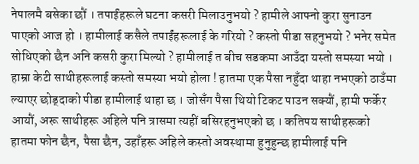नेपालमै बसेका छौं । तपाईंहरूले घटना कसरी मिलाउनुभयो ? हामीले आफ्नो कुरा सुनाउन पाएको आज हो । हामीलाई कसैले तपाईंहरूलाई के गरियो ? कस्तो पीडा सहनुभयो ? भनेर समेत सोधिएको छैन अनि कसरी कुरा मिल्यो ? हामीलाई त बीच सडकमा आउँदा यस्तो समस्या भयो । हाम्रा केटी साथीहरूलाई कस्तो समस्या भयो होला ! हातमा एक पैसा नहुँदा थाहा नभएको ठाउँमा ल्याएर छोड्दाको पीडा हामीलाई थाहा छ । जोसँग पैसा थियो टिकट पाउन सक्यौं, हामी फर्केर आयौं, अरू साथीहरू अहिले पनि त्रासमा त्यहीं बसिरहनुभएको छ । कतिपय साथीहरूको हातमा फोन छैन, पैसा छैन, उहाँहरू अहिले कस्तो अवस्थामा हुनुहुन्छ हामीलाई पनि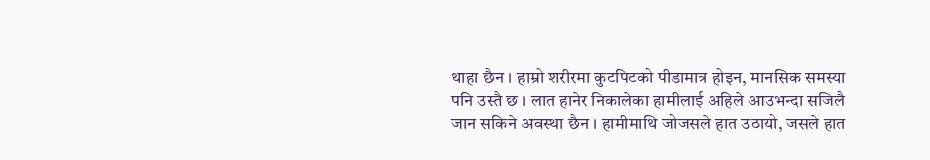थाहा छैन । हाम्रो शरीरमा कुटपिटको पीडामात्र होइन, मानसिक समस्या पनि उस्तै छ । लात हानेर निकालेका हामीलाई अहिले आउभन्दा सजिलै जान सकिने अवस्था छैन । हामीमाथि जोजसले हात उठायो, जसले हात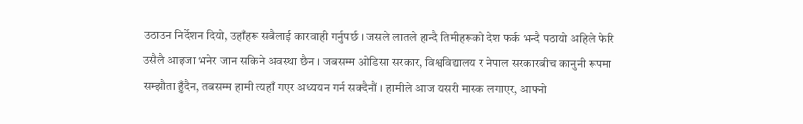उठाउन निर्देशन दियो, उहाँहरू सबैलाई कारवाही गर्नुपर्छ । जसले लातले हान्दै तिमीहरूको देश फर्क भन्दै पठायो अहिले फेरि उसैलै आइजा भनेर जान सकिने अवस्था छैन । जबसम्म ओडिसा सरकार, विश्वविद्यालय र नेपाल सरकारबीच कानुनी रूपमा सम्झौता हुँदैन, तबसम्म हामी त्यहाँ गएर अध्ययन गर्न सक्दैनौं । हामीले आज यसरी मास्क लगाएर, आफ्नो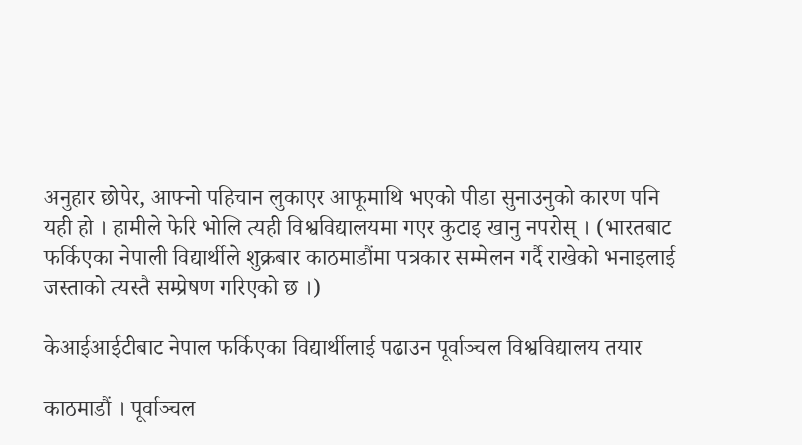अनुहार छोपेर, आफ्नो पहिचान लुकाएर आफूमाथि भएको पीडा सुनाउनुको कारण पनि यही हो । हामीले फेरि भोलि त्यही विश्वविद्यालयमा गएर कुटाइ खानु नपरोस् । (भारतबाट फर्किएका नेपाली विद्यार्थीले शुक्रबार काठमाडौंमा पत्रकार सम्मेलन गर्दै राखेको भनाइलाई जस्ताको त्यस्तै सम्प्रेषण गरिएको छ ।)

केआईआईटीबाट नेपाल फर्किएका विद्यार्थीलाई पढाउन पूर्वाञ्चल विश्वविद्यालय तयार

काठमाडौं । पूर्वाञ्चल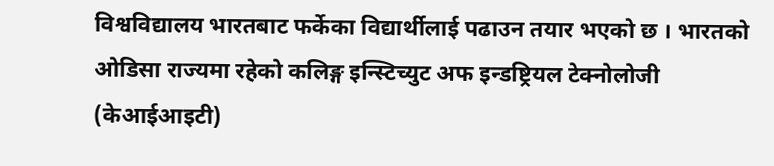विश्वविद्यालय भारतबाट फर्केका विद्यार्थीलाई पढाउन तयार भएको छ । भारतको ओडिसा राज्यमा रहेको कलिङ्ग इन्स्टिच्युट अफ इन्डष्ट्रियल टेक्नोलोजी (केआईआइटी)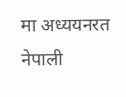मा अध्ययनरत नेपाली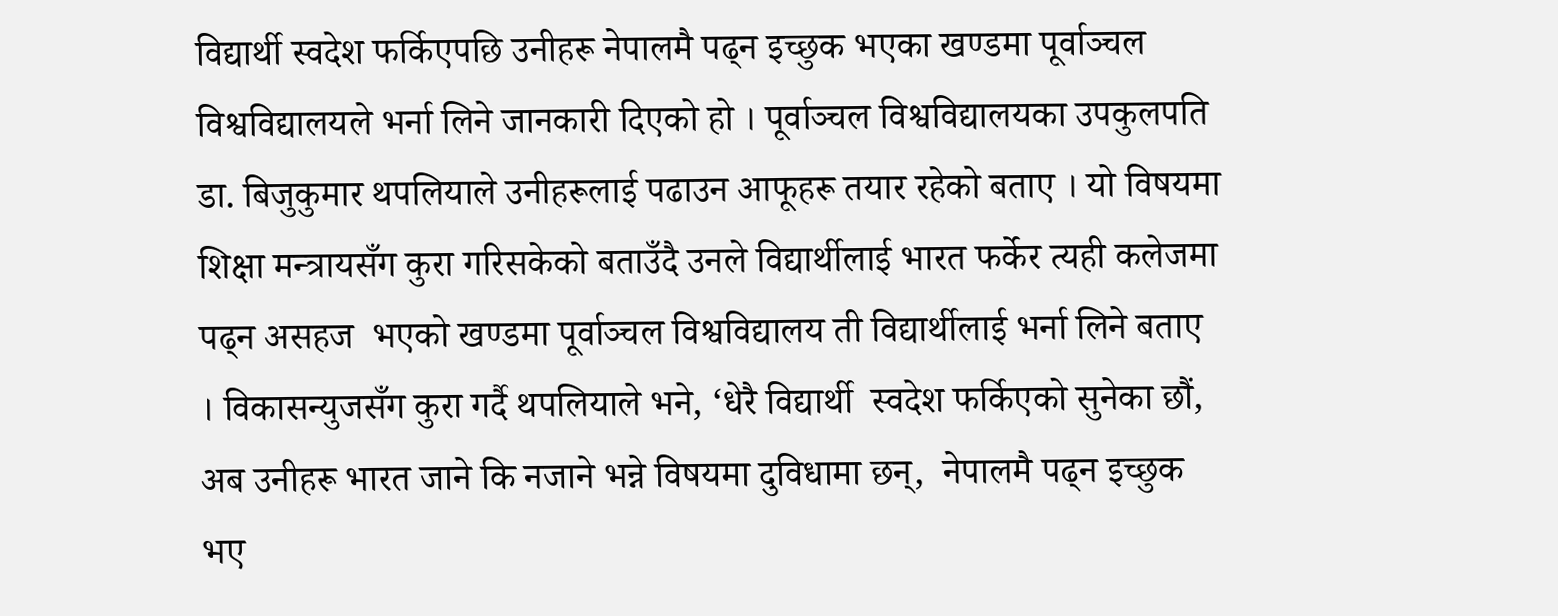विद्यार्थी स्वदेश फर्किएपछि उनीहरू नेपालमै पढ्न इच्छुक भएका खण्डमा पूर्वाञ्चल विश्वविद्यालयले भर्ना लिने जानकारी दिएको हो । पूर्वाञ्चल विश्वविद्यालयका उपकुलपति डा. बिजुकुमार थपलियाले उनीहरूलाई पढाउन आफूहरू तयार रहेको बताए । यो विषयमा शिक्षा मन्त्रायसँग कुरा गरिसकेको बताउँदै उनले विद्यार्थीलाई भारत फर्केर त्यही कलेजमा पढ्न असहज  भएको खण्डमा पूर्वाञ्चल विश्वविद्यालय ती विद्यार्थीलाई भर्ना लिने बताए । विकासन्युजसँग कुरा गर्दै थपलियाले भने, ‘धेरै विद्यार्थी  स्वदेश फर्किएको सुनेका छौं, अब उनीहरू भारत जाने कि नजाने भन्ने विषयमा दुविधामा छन्,  नेपालमै पढ्न इच्छुक भए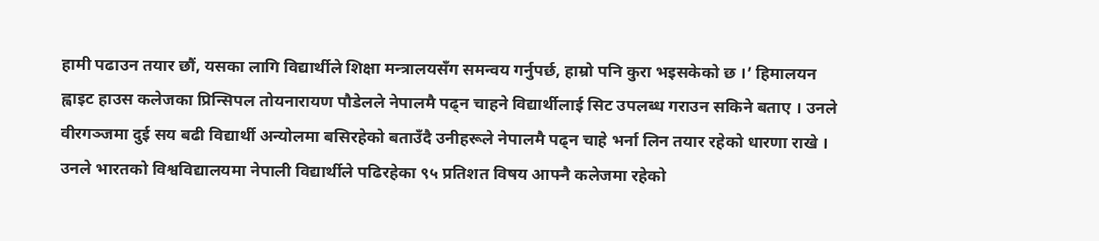हामी पढाउन तयार छौं, यसका लागि विद्यार्थीले शिक्षा मन्त्रालयसँग समन्वय गर्नुपर्छ, हाम्रो पनि कुरा भइसकेको छ ।’ हिमालयन ह्वाइट हाउस कलेजका प्रिन्सिपल तोयनारायण पौडेलले नेपालमै पढ्न चाहने विद्यार्थीलाई सिट उपलब्ध गराउन सकिने बताए । उनले वीरगञ्जमा दुई सय बढी विद्यार्थी अन्योलमा बसिरहेको बताउँदै उनीहरूले नेपालमै पढ्न चाहे भर्ना लिन तयार रहेको धारणा राखे । उनले भारतको विश्वविद्यालयमा नेपाली विद्यार्थीले पढिरहेका ९५ प्रतिशत विषय आफ्नै कलेजमा रहेको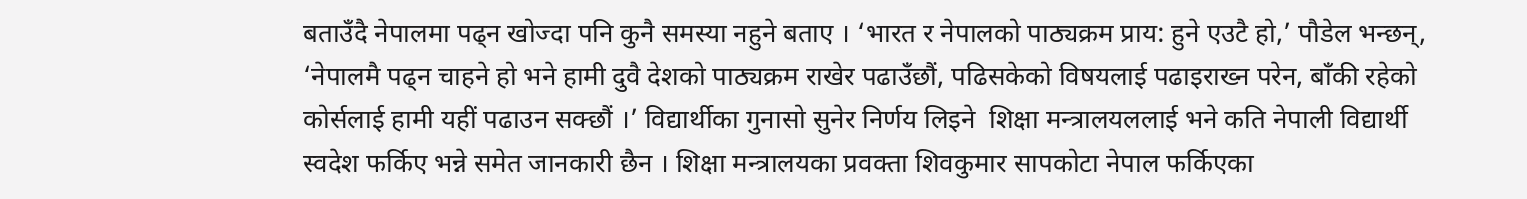बताउँदै नेपालमा पढ्न खोज्दा पनि कुनै समस्या नहुने बताए । ‘भारत र नेपालको पाठ्यक्रम प्राय: हुने एउटै हो,’ पौडेल भन्छन्, ‘नेपालमै पढ्न चाहने हो भने हामी दुवै देशको पाठ्यक्रम राखेर पढाउँछौं, पढिसकेको विषयलाई पढाइराख्न परेन, बाँकी रहेको कोर्सलाई हामी यहीं पढाउन सक्छौं ।’ विद्यार्थीका गुनासो सुनेर निर्णय लिइने  शिक्षा मन्त्रालयललाई भने कति नेपाली विद्यार्थी स्वदेश फर्किए भन्ने समेत जानकारी छैन । शिक्षा मन्त्रालयका प्रवक्ता शिवकुमार सापकोटा नेपाल फर्किएका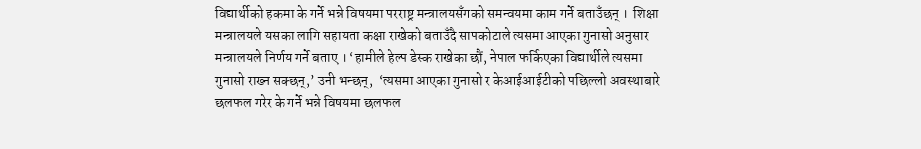विद्यार्थीको हकमा के गर्ने भन्ने विषयमा परराष्ट्र मन्त्रालयसँगको समन्वयमा काम गर्ने बताउँछन् ।  शिक्षा मन्त्रालयले यसका लागि सहायता कक्षा राखेको बताउँदै सापकोटाले त्यसमा आएका गुनासो अनुसार मन्त्रालयले निर्णय गर्ने बताए । ‘हामीले हेल्प डेस्क राखेका छौं, नेपाल फर्किएका विद्यार्थीले त्यसमा गुनासो राख्न सक्छन्,’ उनी भन्छन्,  ‘त्यसमा आएका गुनासो र केआईआईटीको पछिल्लो अवस्थाबारे छलफल गरेर के गर्ने भन्ने विषयमा छलफल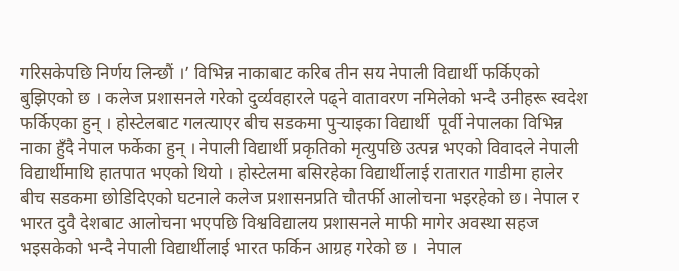गरिसकेपछि निर्णय लिन्छौं ।’ विभिन्न नाकाबाट करिब तीन सय नेपाली विद्यार्थी फर्किएको बुझिएको छ । कलेज प्रशासनले गरेको दुर्व्यवहारले पढ्ने वातावरण नमिलेको भन्दै उनीहरू स्वदेश फर्किएका हुन् । होस्टेलबाट गलत्याएर बीच सडकमा पुर्‍याइका विद्यार्थी  पूर्वी नेपालका विभिन्न नाका हुँदै नेपाल फर्केका हुन् । नेपाली विद्यार्थी प्रकृतिको मृत्युपछि उत्पन्न भएको विवादले नेपाली विद्यार्थीमाथि हातपात भएको थियो । होस्टेलमा बसिरहेका विद्यार्थीलाई रातारात गाडीमा हालेर बीच सडकमा छोडिदिएको घटनाले कलेज प्रशासनप्रति चौतर्फी आलोचना भइरहेको छ। नेपाल र भारत दुवै देशबाट आलोचना भएपछि विश्वविद्यालय प्रशासनले माफी मागेर अवस्था सहज भइसकेको भन्दै नेपाली विद्यार्थीलाई भारत फर्किन आग्रह गरेको छ ।  नेपाल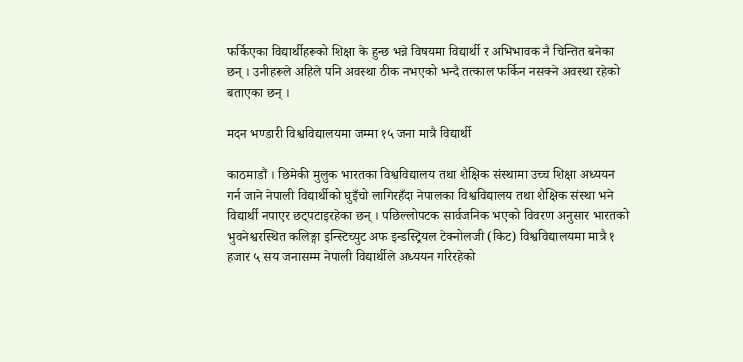फर्किएका विद्यार्थीहरूको शिक्षा के हुन्छ भन्ने विषयमा विद्यार्थी र अभिभावक नै चिन्तित बनेका छन् । उनीहरूले अहिले पनि अवस्था ठीक नभएको भन्दै तत्काल फर्किन नसक्ने अवस्था रहेको बताएका छन् ।

मदन भण्डारी विश्वविद्यालयमा जम्मा १५ जना मात्रै विद्यार्थी

काठमाडौं । छिमेकी मुलुक भारतका विश्वविद्यालय तथा शैक्षिक संस्थामा उच्च शिक्षा अध्ययन गर्न जाने नेपाली विद्यार्थीको घुइँचो लागिरहँदा नेपालका विश्वविद्यालय तथा शैक्षिक संस्था भने विद्यार्थी नपाएर छट्पटाइरहेका छन् । पछिल्लोपटक सार्वजनिक भएको विवरण अनुसार भारतको भुवनेश्वरस्थित कलिङ्गा इन्स्टिच्युट अफ इन्डस्ट्रियल टेक्नोलजी (किट) विश्वविद्यालयमा मात्रै १ हजार ५ सय जनासम्म नेपाली विद्यार्थीले अध्ययन गरिरहेको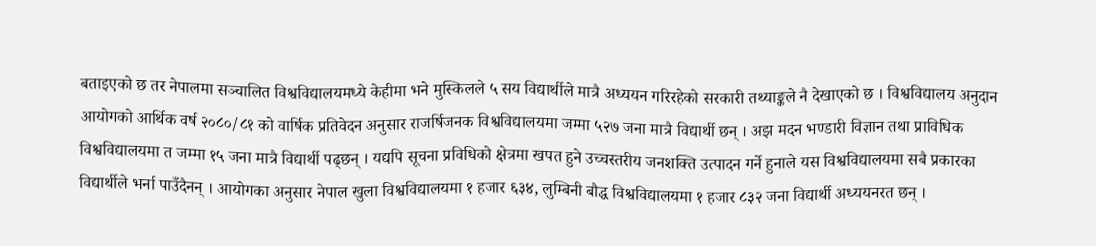बताइएको छ तर नेपालमा सञ्चालित विश्वविद्यालयमध्ये केहीमा भने मुस्किलले ५ सय विद्यार्थीले मात्रै अध्ययन गरिरहेको सरकारी तथ्याङ्कले नै देखाएको छ । विश्वविद्यालय अनुदान आयोगको आर्थिक वर्ष २०८०/८१ को वार्षिक प्रतिवेदन अनुसार राजर्षिजनक विश्वविद्यालयमा जम्मा ५२७ जना मात्रै विद्यार्थी छन् । अझ मदन भण्डारी विज्ञान तथा प्राविधिक विश्वविद्यालयमा त जम्मा १५ जना मात्रै विद्यार्थी पढ्छन् । यद्यपि सूचना प्रविधिको क्षेत्रमा खपत हुने उच्चस्तरीय जनशक्ति उत्पादन गर्ने हुनाले यस विश्वविद्यालयमा सबै प्रकारका विद्यार्थीले भर्ना पाउँदैनन् । आयोगका अनुसार नेपाल खुला विश्वविद्यालयमा १ हजार ६३४, लुम्बिनी बौद्ध विश्वविद्यालयमा १ हजार ८३२ जना विद्यार्थी अध्ययनरत छन् ।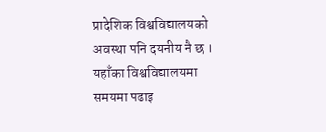प्रादेशिक विश्वविद्यालयको अवस्था पनि दयनीय नै छ । यहाँका विश्वविद्यालयमा समयमा पढाइ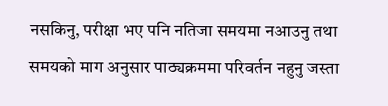नसकिनु, परीक्षा भए पनि नतिजा समयमा नआउनु तथा समयको माग अनुसार पाठ्यक्रममा परिवर्तन नहुनु जस्ता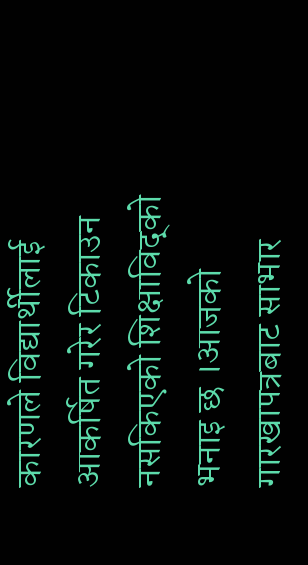कारणले विद्यार्थीलाई आकर्षित गरेर टिकाउन नसकिएको शिक्षाविद्को भनाइ छ ।आजको गारखापत्रबाट साभार